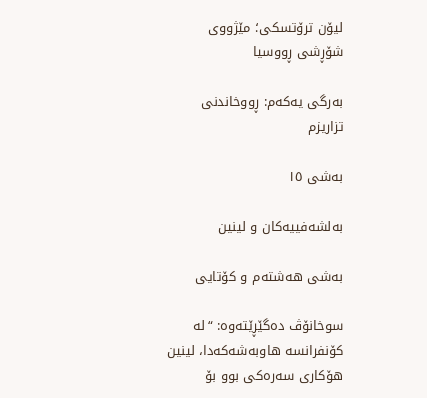لیۆن ترۆتسکی؛ مێژووی شۆڕشی ڕووسیا

بەرگی یەکەم: ڕووخاندنی تزاریزم

بەشی ١٥

بەلشەفییەکان و لینین

بەشی هەشتەم و کۆتایی

سوخانۆڤ دەگێڕێتەوە: “لە کۆنفرانسە هاوبەشەکەدا، لینین هۆکاری سەرەکی بوو بۆ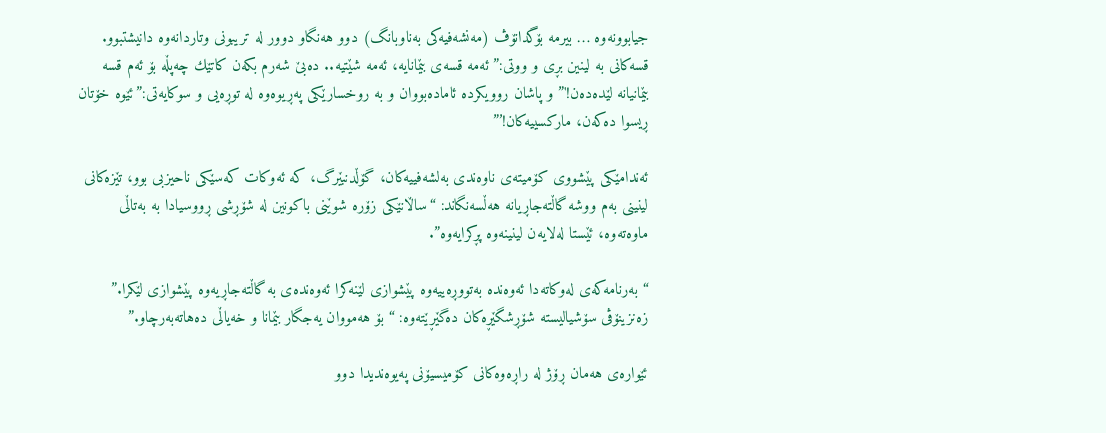جیابوونەوە … بیرمە بۆگدانۆڤ (مەنشەفیەکی بەناوبانگ) دوو هەنگاو دوور لە تریبونی وتاردانەوە دانیشتبوو. قسەکانی بە لینین بڕی و ووتی:” ئەمە قسەی بێمانایە، ئەمە شێتیە.. دەبێ شەرم بکەن کاتێك چەپڵە بۆ ئەم قسە بێمانیانە لێدەدەن!'” و پاشان روویکردە ئامادەبووان و بە روخسارێكی پەڕیوەوە لە توڕەیی و سوکایەتی:”ئێوە خۆتان ڕیسوا دەکەن، مارکسییەکان!’”

ئەندامێکی پێشووی کۆمیتەی ناوەندی بەلشەفییەکان، گۆڵدنبێرگ، کە ئەوکات کەسێكی ناحیزبی بوو، تێزەکانی لینینی بەم ووشە گاڵتەجاڕیانە هەڵسەنگاند: “ساڵانێکی زۆرە شوێنی باکونین لە شۆڕشی ڕووسیادا بە بەتاڵی ماوەتەوە، ئێستا لەلایەن لینینەوە پڕکرایەوە”.

“بەرنامەکەی لەوکاتەدا ئەوەندە بەتووڕەییەوە پێشوازی لێنەکرا ئەوەندەی بە گاڵتەجاڕیەوە پێشوازی لێکرا.” زەنزینۆڤی سۆشیالیستە شۆڕشگێڕەکان دەگێڕێتەوە: “بۆ هەمووان یەجگار بێمانا و خەیاڵی دەهاتەبەرچاو.”

ئێوارەی هەمان ڕۆژ لە راڕەوەکانی کۆمیسیۆنی پەیوەندیدا دوو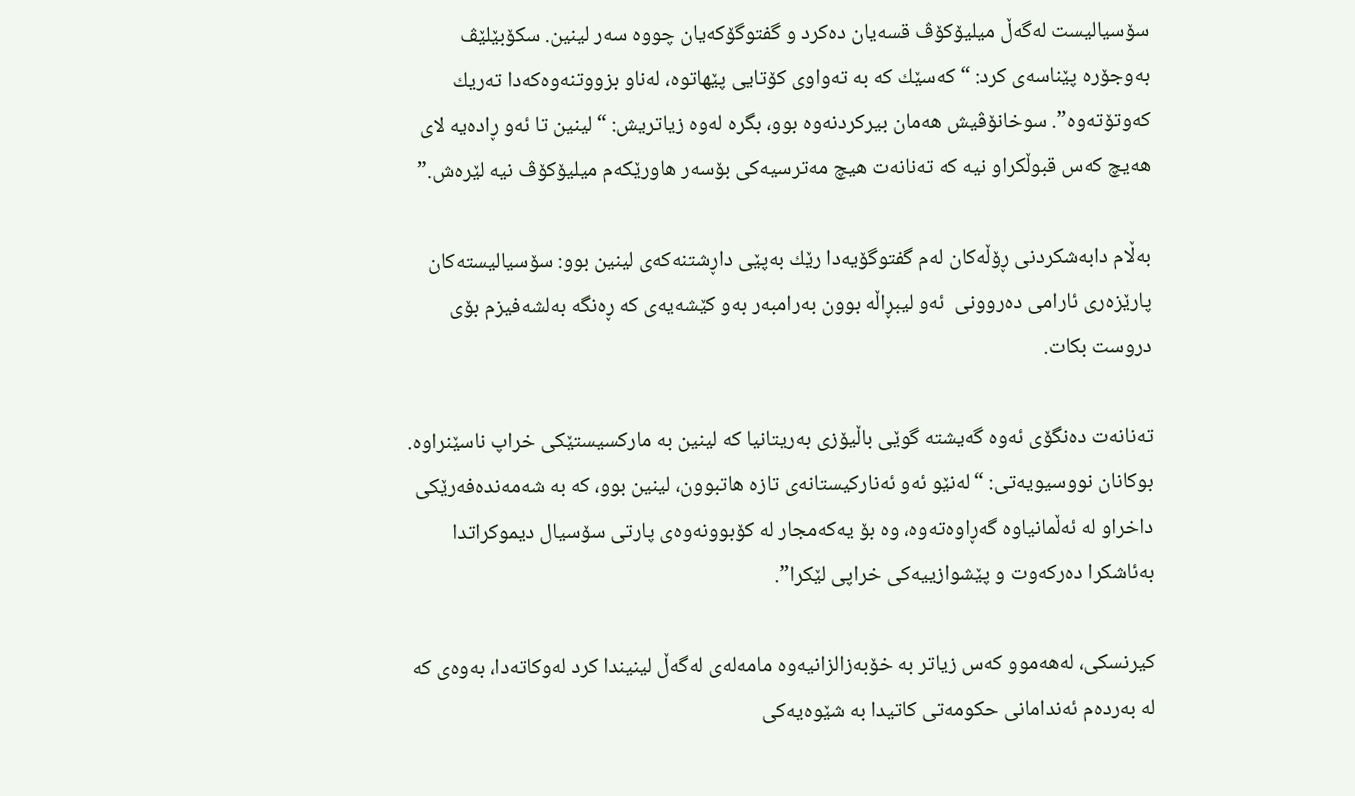سۆسیالیست لەگەڵ میلیۆکۆڤ قسەیان دەکرد و گفتوگۆکەیان چووە سەر لینین. سکۆبێلێڤ بەوجۆرە پێناسەی کرد: “کەسێك کە بە تەواوی کۆتایی پێهاتوە، لەناو بزووتنەوەکەدا تەریك کەوتۆتەوە”. سوخانۆڤیش هەمان بیرکردنەوە بوو، بگرە لەوە زیاتریش: “لینین تا ئەو ڕادەیە لای هەیچ کەس قبوڵکراو نیە کە تەنانەت هیچ مەترسیەکی بۆسەر هاورێکەم میلیۆکۆڤ نیە لێرەش.”

بەڵام دابەشکردنی ڕۆڵەکان لەم گفتوگۆیەدا رێك بەپێی داڕشتنەکەی لینین بوو: سۆسیالیستەکان پارێزەری ئارامی دەروونی  ئەو لیبڕاڵە بوون بەرامبەر بەو کێشەیەی کە ڕەنگە بەلشەفیزم بۆی دروست بکات.

تەنانەت دەنگۆی ئەوە گەیشتە گوێی باڵیۆزی بەریتانیا کە لینین بە مارکسیستێکی خراپ ناسێنراوە. بوکانان نووسیویەتی: “لەنێو ئەو ئەنارکیستانەی تازە هاتبوون، لینین بوو، کە بە شەمەندەفەرێکی داخراو لە ئەڵمانیاوە گەڕاوەتەوە، وە بۆ یەکەمجار لە کۆبوونەوەی پارتی سۆسیال دیموکراتدا بەئاشکرا دەرکەوت و پێشوازییەکی خراپی لێکرا”.

کیرنسکی، لەهەموو کەس زیاتر بە خۆبەزالزانیەوە مامەلەی لەگەڵ لینیندا کرد لەوکاتەدا، بەوەی کە لە بەردەم ئەندامانی حکومەتی کاتیدا بە شێوەیەکی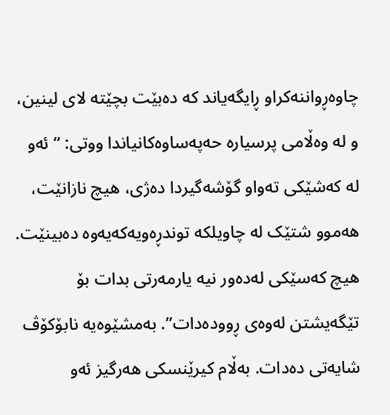چاوەڕواننەکراو ڕایگەیاند کە دەبێت بچێتە لای لینین، و لە وەڵامی پرسیارە حەپەساوەکانیاندا ووتی: “ ئەو لە کەشێکی تەواو گۆشەگیردا دەژی، هیچ نازانێت، هەموو شتێک لە چاویلکە توندڕەویەکەیەوە دەبینێت. هیچ کەسێکی لەدەور نیە یارمەرتی بدات بۆ تێگەیشتن لەوەی ڕوودەدات”. بەمشێوەیە نابۆکۆڤ شایەتی دەدات. بەڵام کیرێنسکی هەرگیز ئەو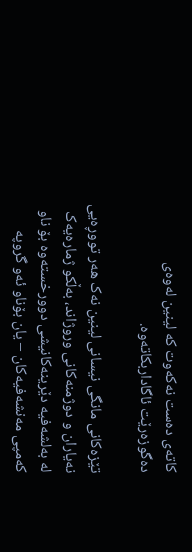کاتەی دەست نەکەوت کە لینین لەوەی دەگوزەرێت ئاگاداربکاتەوە.

تێزەکانی مانگی نیسانی لینین نەک هەر تووڕەیی نەیاران و دوژمنەکانی وروژاند، بەڵکو ژمارەیەک لە بەلشەفیە دێرینەکانیشی دوورخستەوە بۆ ناو کەمپی مەنشەفیەکان – یان بۆناو ئەو گروپە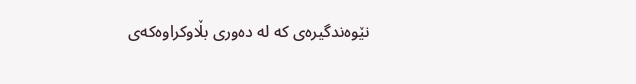نێوەندگیرەی کە لە دەوری بڵاوکراوەکەی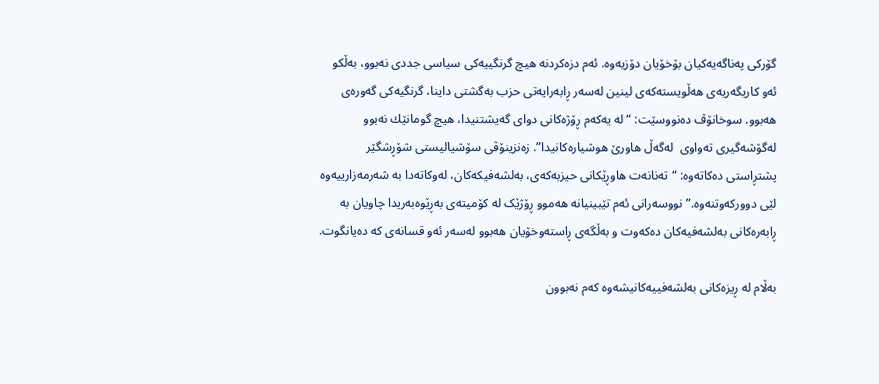گۆرکی پەناگەیەکیان بۆخۆیان دۆزیەوە. ئەم دزەکردنە هیچ گرنگییەکی سیاسی جددی نەبوو، بەڵکو ئەو کاریگەریەی هەڵویستەکەی لینین لەسەر ڕابەرایەتی حزب بەگشتی داینا، گرنگیەکی گەورەی هەبوو. سوخانۆڤ دەنووسێت: “لە یەکەم ڕۆژەکانی دوای گەیشتنیدا، هیچ گومانێك نەبوو لەگۆشەگیری تەواوی  لەگەڵ هاورێ هوشیارەکانیدا”. زەنزینۆڤی سۆشیالیستی شۆڕشگێر پشتڕاستی دەکاتەوە: “تەنانەت هاوڕێکانی حیزبەکەی، بەلشەفیکەکان، لەوکاتەدا بە شەرمەزارییەوە لێی دوورکەوتنەوە.” نووسەرانی ئەم تێبینیانە هەموو ڕۆژێک لە کۆمیتەی بەڕێوەبەریدا چاویان بە ڕابەرەکانی بەلشەفیەکان دەکەوت و بەڵگەی ڕاستەوخۆیان هەبوو لەسەر ئەو قسانەی کە دەیانگوت.

بەڵام لە ڕیزەکانی بەلشەفییەکانیشەوە کەم نەبوون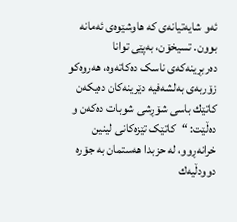ئەو شایەتیانەی کە هاوشێوەی ئەمانە بوون. تسیخۆن، بەپێی توانا دەربڕینەکەی ناسک دەکاتەوە، هەروەکو زۆربەی بەلشەفیە دێرینەکان دەیکەن کاتێك باسی شۆڕشی شوبات دەکەن و دەڵێت: “کاتێک تێزەکانی لینین خرانەڕوو، لە حزبدا هەستمان بە جۆرە دوودڵیەك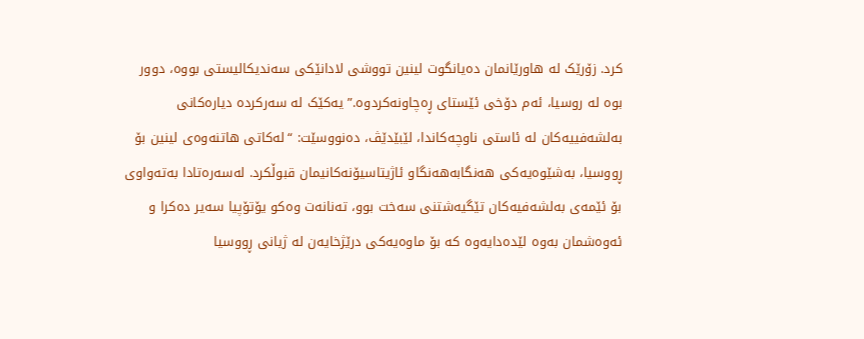کرد. زۆرێک لە هاورێانمان دەیانگوت لینین تووشی لادانێکی سەندیکالیستی بووە، دوور بوە لە روسیا، ئەم دۆخی ئێستای ڕەچاونەکردوە.” یەکێک لە سەرکردە دیارەکانی بەلشەفییەکان لە ئاستی ناوچەکاندا، لێبێدێڤ، دەنووسێت: “لەکاتی هاتنەوەی لینین بۆ ڕووسیا، بەشێوەیەکی هەنگابەهەنگاو ئاژیتاسیۆنەکانیمان قبوڵکرد. لەسەرەتادا بەتەواوی بۆ ئێمەی بەلشەفیەکان تێگیەشتنی سەخت بوو، تەنانەت وەکو یۆتۆپیا سەیر دەکرا و ئەوەشمان بەوە لێدەدایەوە کە بۆ ماوەیەکی درێژخایەن لە ژیانی ڕووسیا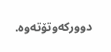دوورکەوتۆتەوە.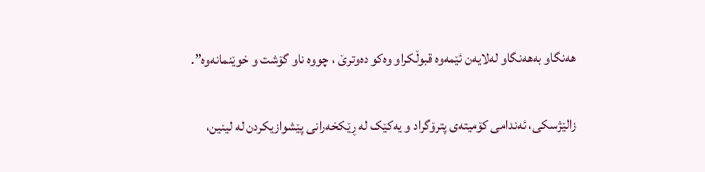هەنگاو بەهەنگاو لەلایەن ئێمەوە قبوڵکراو وەکو دەوترێ ، چووە ناو گۆشت و خوێنمانەوە”.

زالێژسکی، ئەندامی کۆمیتەی پترۆگراد و یەکێک لە ڕێکخەرانی پێشوازیکردن لە لینین،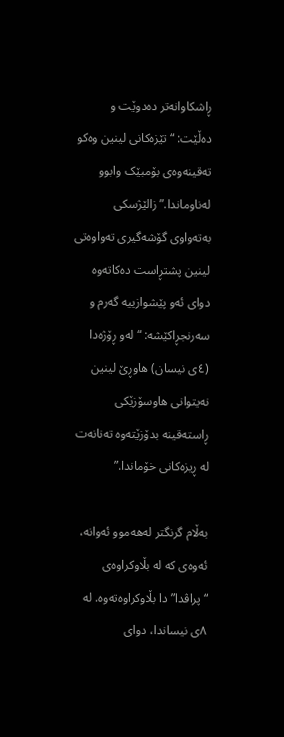ڕاشکاوانەتر دەدوێت و دەڵێت: “تێزەکانی لینین وەکو تەقینەوەی بۆمبێک وابوو لەناوماندا.” زالێژسکی بەتەواوی گۆشەگیری تەواوەتی لینین پشتڕاست دەکاتەوە دوای ئەو پێشوازییە گەرم و سەرنجڕاکێشە: “لەو ڕۆژەدا (٤ی نیسان) هاوڕێ لینین نەیتوانی هاوسۆزێکی ڕاستەقینە بدۆزێتەوە تەنانەت لە ڕیزەکانی خۆماندا.”

بەڵام گرنگتر لەهەموو ئەوانە، ئەوەی کە لە بڵاوکراوەی “پراڤدا” دا بڵاوکراوەتەوە. لە ٨ی نیساندا، دوای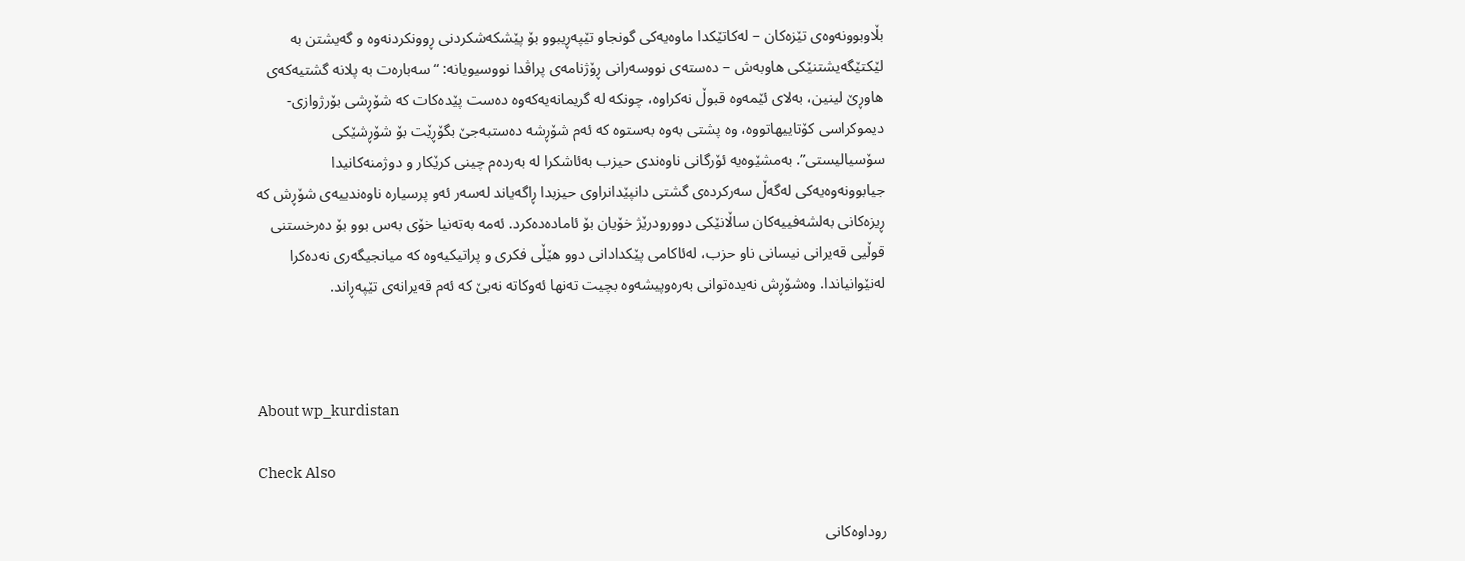بڵاوبوونەوەی تێزەکان – لەکاتێکدا ماوەیەکی گونجاو تێپەڕیبوو بۆ پێشکەشکردنی ڕوونکردنەوە و گەیشتن بە لێکتێگەیشتنێکی هاوبەش – دەستەی نووسەرانی ڕۆژنامەی پراڤدا نووسیویانە: “سەبارەت بە پلانە گشتیەکەی هاوڕێ لینین، بەلای ئێمەوە قبوڵ نەکراوە، چونکە لە گریمانەیەکەوە دەست پێدەکات کە شۆڕشی بۆرژوازی-دیموکراسی کۆتاییهاتووە، وە پشتی بەوە بەستوە کە ئەم شۆڕشە دەستبەجێ بگۆڕێت بۆ شۆڕشێکی سۆسیالیستی”. بەمشێوەیە ئۆرگانی ناوەندی حیزب بەئاشکرا لە بەردەم چینی کرێکار و دوژمنەکانیدا جیابوونەوەیەکی لەگەڵ سەرکردەی گشتی دانپێدانراوی حیزبدا ڕاگەیاند لەسەر ئەو پرسیارە ناوەندییەی شۆڕش کە ڕیزەکانی بەلشەفییەکان ساڵانێکی دوورودرێژ خۆیان بۆ ئامادەدەکرد. ئەمە بەتەنیا خۆی بەس بوو بۆ دەرخستنی قوڵیی قەیرانی نیسانی ناو حزب، لەئاکامی پێکدادانی دوو هێڵی فکری و پراتیکیەوە کە میانجیگەری نەدەکرا لەنێوانیاندا. وەشۆڕش نەیدەتوانی بەرەوپیشەوە بچیت تەنها ئەوکاتە نەبێ کە ئەم قەیرانەی تێپەڕاند.



About wp_kurdistan

Check Also

روداوەکانی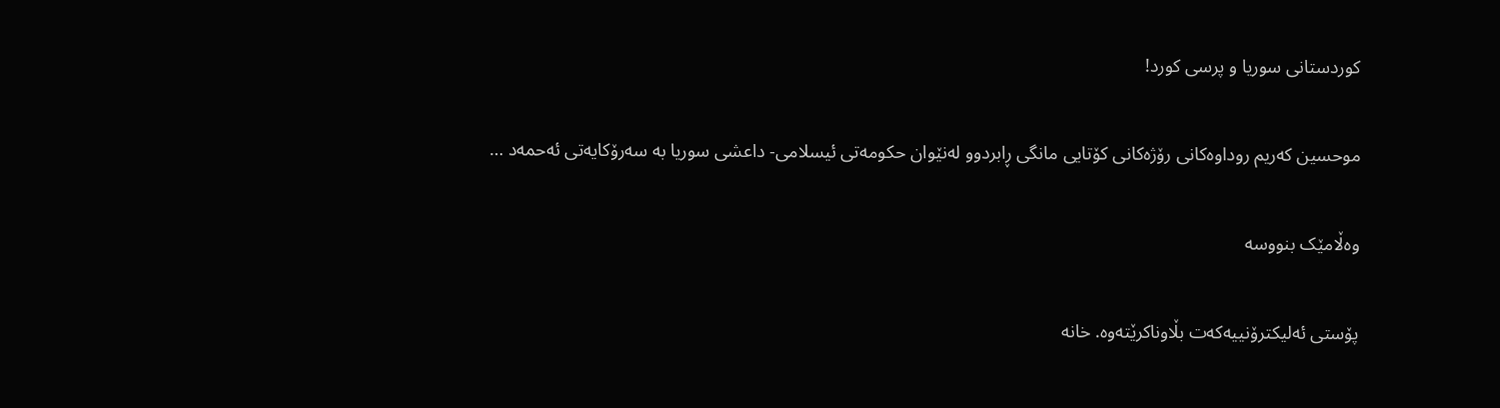کوردستانی سوریا و پرسی کورد!

موحسین کەریم روداوەکانی رۆژەکانی کۆتایی مانگی ڕابردوو لەنێوان حکومەتی ئیسلامی- داعشی سوریا بە سەرۆکایەتی ئەحمەد …

وەڵامێک بنووسە

پۆستی ئەلیکترۆنییەکەت بڵاوناکرێتەوە. خانە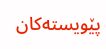پێویستەکان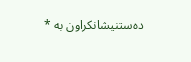دەستنیشانکراون بە *